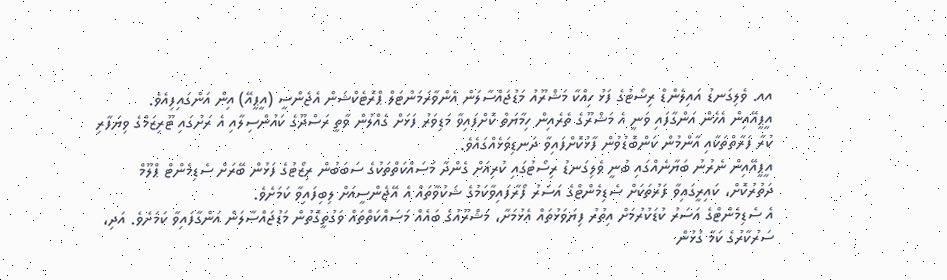އއ. ވެލިގަނޑު އައިލެންޑް ރިސޯޓުގެ ފަޅު ހިއްކާ މަޝްރޫއު މަޑުޖައްސާލަން އެންވާރަމަންޓަލް ޕްރޮޓެކްޝަން އެޖެންސީ (އީޕީއޭ) އިން އަންގައިފިއެވެ.
އީޕީއޭއިން އެހެން އަންގާފައި ވަނީ އެ މަޝްރޫގެ ތެރެއިން ހިމާޔަތް ކޮށްފައިވާ މަޑިވަރު ފަޅަށް ގެއްލުން ވާތީ ރަސްދޫގެ ކައުންސިލާއި އެ ރަށުގައި ޓޫރިޒަމްގެ ވިޔަފާރި ކުރާ ފަރާތްތަކާއި އާންމުން ކަންބޮޑުވުން ފާޅުކޮށްފައިވާ ދަނޑިވަޅެއްގައެވެ.
އީޕީއޭއިން ނެރުނު ބަޔާނެއްގައި ބުނީ ވެލިގަނޑު ރިސޯޓުގައި ކުރިއަށް ގެންދާ މަސައްކަތްތަކުގެ ސަބަބުން ރިޒޯޓުގެ ފަޅުން ބޭރަށް ސެޑިމެންޓް ޕްލޫމް ދަތުރުކޮށް، ކައިރީގައިވާ ފަރުތަކަށް ސެޑިމެންޓްގެ އަސަރު ފޯރާފައިވާކަމުގެ ޝަކުވާތައް އެ އޭޖެންސީއަށް ލިބިފައިވާ ކަމަށެވެ.
އެ ސެޑިމެންޓްގެ އަސަރު ކުޑަކުރުމަށް އިތުރު ފިޔަވަޅުތައް އެޅުމަށާ، މަޝްރޫއުގެ ބައެއް މަސައްކަތްތައް ވަގުތީގޮތުން މަޑުޖައްސާލަން އަންގާފައިވާ ކަމަށެވެ. އަދި، ސަރުކާރުގެ ކަމާ ގުޅުން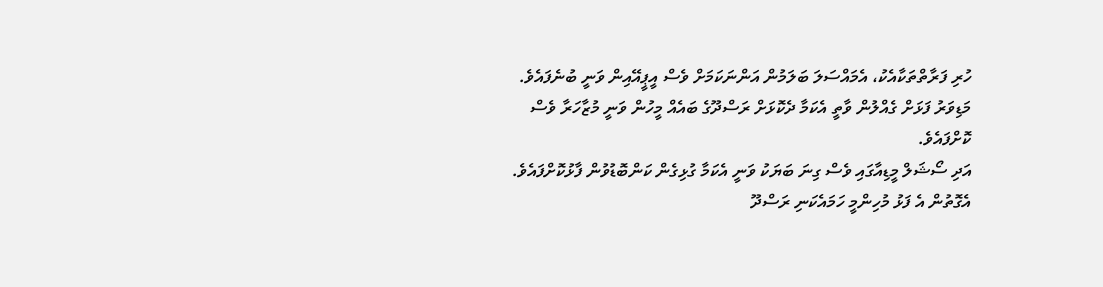ހުރި ފަރާތްތަކާއެކު، އެމައްސަލަ ބަލަމުން އަންނަކަމަށް ވެސް އީޕީއޭއިން ވަނީ ބުނެފައެވެ.
މަޑިވަރު ފަޅަށް ގެއްލުން ވާތީ އެކަމާ ދެކޮޅަށް ރަސްދޫގެ ބައެއް މީހުން ވަނީ މުޒާހަރާ ވެސް ކޮށްފައެވެ.
އަދި ސޯޝަލް މީޑިއާގައި ވެސް ގިނަ ބަޔަކު ވަނީ އެކަމާ ގުޅިގެން ކަންބޮޑުވުން ފާޅުކޮށްފައެވެ.
އެގޮތުން އެ ފަޅު މުހިންމީ ހަމައެކަނި ރަސްދޫ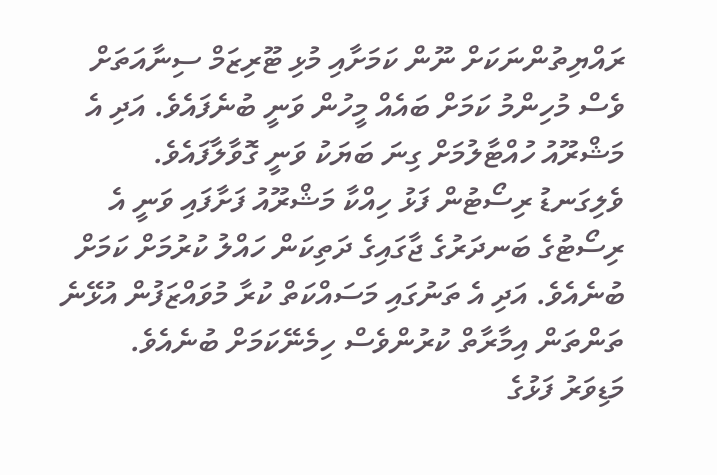ރައްޔިތުންނަކަށް ނޫން ކަމަށާއި މުޅި ޓޫރިޒަމް ސިނާއަތަށް ވެސް މުހިންމު ކަމަށް ބައެއް މީހުން ވަނީ ބުނެފައެވެ. އަދި އެ މަޝްރޫއު ހުއްޓާލުމަށް ގިނަ ބަޔަކު ވަނީ ގޮވާލާފައެވެ.
ވެލިގަނޑު ރިސޯޓުން ފަޅު ހިއްކާ މަޝްރޫއު ފަށާފައި ވަނީ އެ ރިސޯޓުގެ ބަނދަރުގެ ޖާގައިގެ ދަތިކަން ހައްލު ކުރުމަށް ކަމަށް ބުނެއެވެ. އަދި އެ ތަނުގައި މަސައްކަތް ކުރާ މުވައްޒަފުން އުޅޭނެ ތަންތަން އިމާރާތް ކުރުންވެސް ހިމެނޭކަމަށް ބުނެއެވެ.
މަޑިވަރު ފަޅުގެ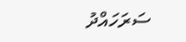ސަރަހައްދު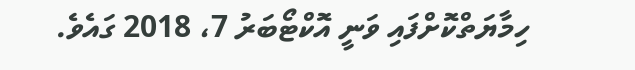ހިމާޔަތްކޮށްފައި ވަނީ އޮކްޓޯބަރު 7، 2018 ގައެވެ.